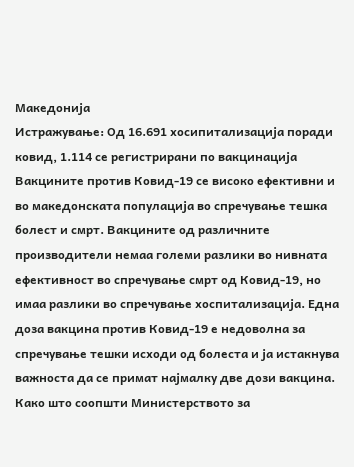Македонија
Истражување: Oд 16.691 хосипитализација поради ковид, 1.114 се регистрирани по вакцинација
Вакцините против Ковид-19 се високо ефективни и во македонската популација во спречување тешка болест и смрт. Вакцините од различните производители немаа големи разлики во нивната ефективност во спречување смрт од Ковид-19, но имаа разлики во спречување хоспитализација. Една доза вакцина против Ковид-19 е недоволна за спречување тешки исходи од болеста и ја истакнува важноста да се примат најмалку две дози вакцина.
Како што соопшти Министерството за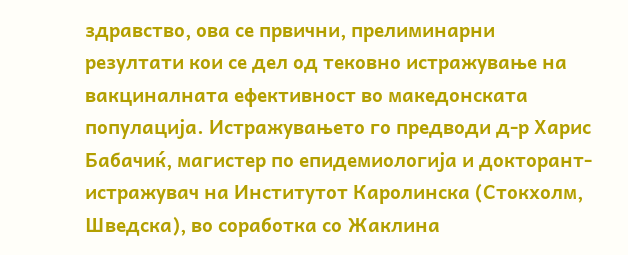здравство, ова се првични, прелиминарни резултати кои се дел од тековно истражување на вакциналната ефективност во македонската популација. Истражувањето го предводи д-р Харис Бабачиќ, магистер по епидемиологија и докторант-истражувач на Институтот Каролинска (Стокхолм, Шведска), во соработка со Жаклина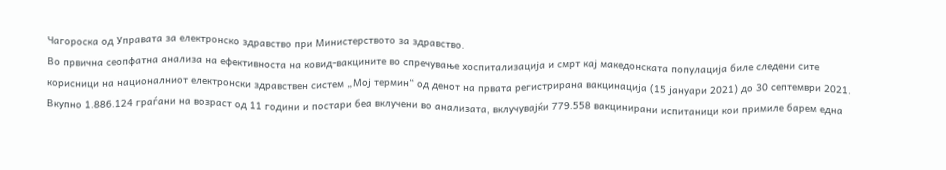Чагороска од Управата за електронско здравство при Министерството за здравство.
Во првична сеопфатна анализа на ефективноста на ковид-вакцините во спречување хоспитализација и смрт кај македонската популација биле следени сите корисници на националниот електронски здравствен систем „Мој термин“ од денот на првата регистрирана вакцинација (15 јануари 2021) до 30 септември 2021.
Вкупно 1.886.124 граѓани на возраст од 11 години и постари беа вклучени во анализата, вклучувајќи 779.558 вакцинирани испитаници кои примиле барем една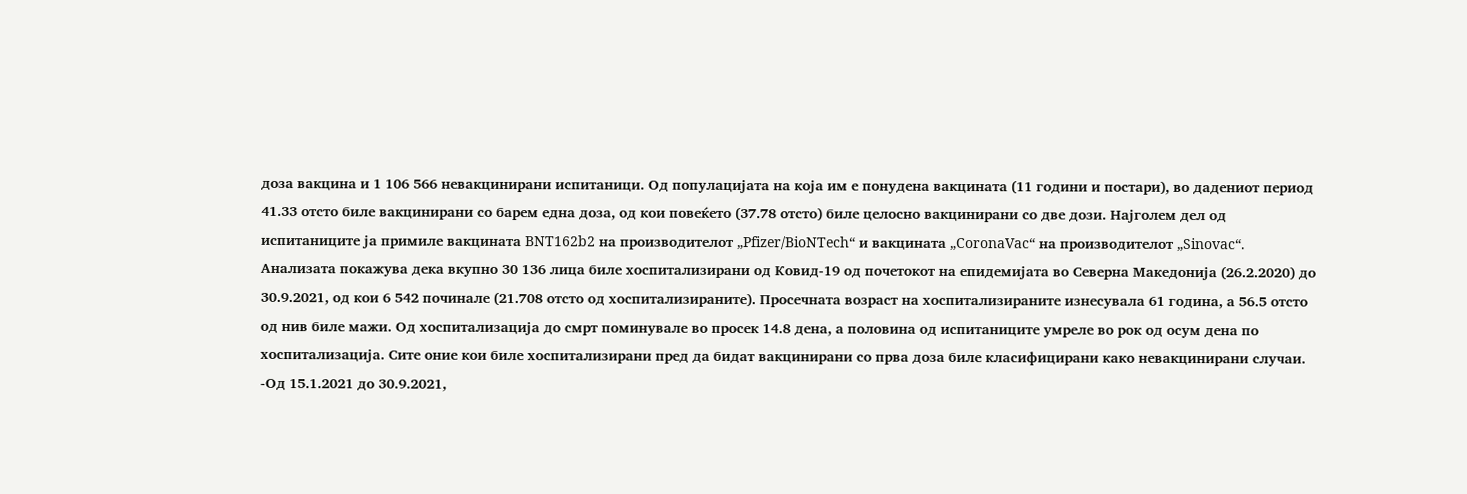доза вакцина и 1 106 566 невакцинирани испитаници. Од популацијата на која им е понудена вакцината (11 години и постари), во дадениот период 41.33 отсто биле вакцинирани со барем една доза, од кои повеќето (37.78 отсто) биле целосно вакцинирани со две дози. Најголем дел од испитаниците ја примиле вакцината BNT162b2 на производителот „Pfizer/BioNTech“ и вакцината „CoronaVac“ на производителот „Sinovac“.
Анализата покажува дека вкупно 30 136 лица биле хоспитализирани од Ковид-19 од почетокот на епидемијата во Северна Македонија (26.2.2020) до 30.9.2021, од кои 6 542 починале (21.708 отсто од хоспитализираните). Просечната возраст на хоспитализираните изнесувала 61 година, а 56.5 отсто од нив биле мажи. Од хоспитализација до смрт поминувале во просек 14.8 дена, а половина од испитаниците умреле во рок од осум дена по хоспитализација. Сите оние кои биле хоспитализирани пред да бидат вакцинирани со прва доза биле класифицирани како невакцинирани случаи.
-Од 15.1.2021 до 30.9.2021,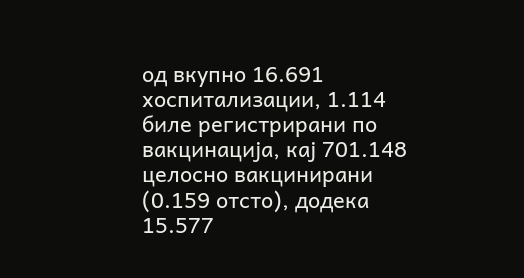од вкупно 16.691 хоспитализации, 1.114 биле регистрирани по вакцинација, кај 701.148 целосно вакцинирани (0.159 отсто), додека 15.577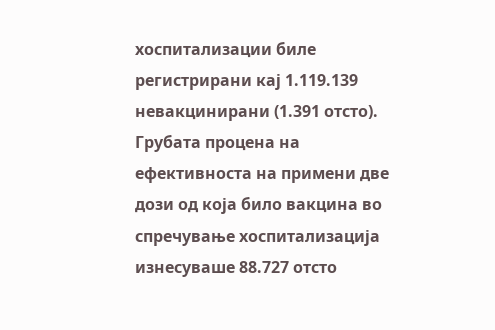хоспитализации биле регистрирани кај 1.119.139 невакцинирани (1.391 отсто). Грубата процена на ефективноста на примени две дози од која било вакцина во спречување хоспитализација изнесуваше 88.727 отсто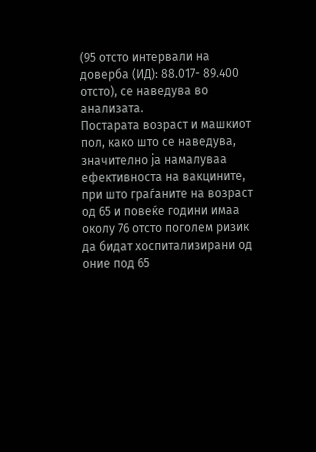(95 отсто интервали на доверба (ИД): 88.017- 89.400 отсто), се наведува во анализата.
Постарата возраст и машкиот пол, како што се наведува, значително ја намалуваа ефективноста на вакцините, при што граѓаните на возраст од 65 и повеќе години имаа околу 76 отсто поголем ризик да бидат хоспитализирани од оние под 65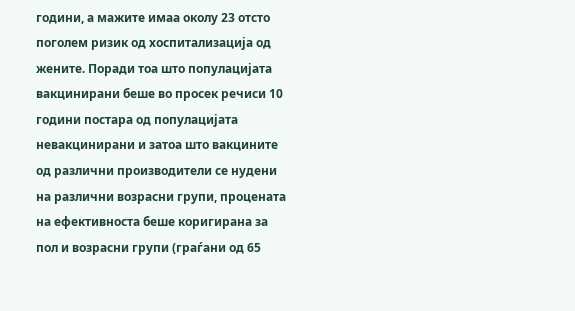години, а мажите имаа околу 23 отсто поголем ризик од хоспитализација од жените. Поради тоа што популацијата вакцинирани беше во просек речиси 10 години постара од популацијата невакцинирани и затоа што вакцините од различни производители се нудени на различни возрасни групи, процената на ефективноста беше коригирана за пол и возрасни групи (граѓани од 65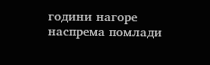години нагоре наспрема помлади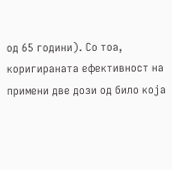од 65 години). Со тоа, коригираната ефективност на примени две дози од било која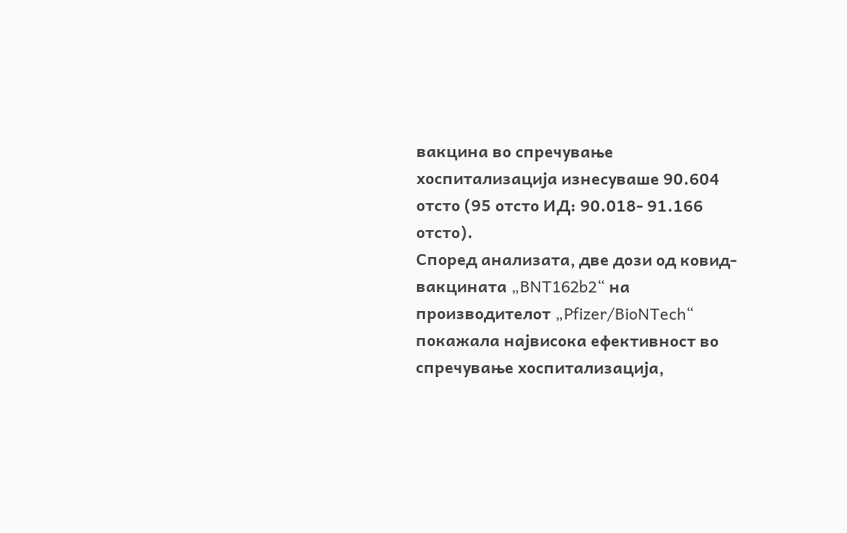вакцина во спречување хоспитализација изнесуваше 90.604 отсто (95 отсто ИД: 90.018- 91.166 отсто).
Според анализата, две дози од ковид-вакцината „BNT162b2“ на производителот „Pfizer/BioNTech“ покажала највисока ефективност во спречување хоспитализација,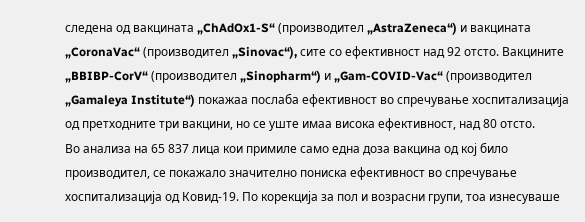следена од вакцината „ChAdOx1-S“ (производител „AstraZeneca“) и вакцината „CoronaVac“ (производител „Sinovac“), сите со ефективност над 92 отсто. Вакцините „BBIBP-CorV“ (производител „Sinopharm“) и „Gam-COVID-Vac“ (производител „Gamaleya Institute“) покажаа послаба ефективност во спречување хоспитализација од претходните три вакцини, но се уште имаа висока ефективност, над 80 отсто.
Во анализа на 65 837 лица кои примиле само една доза вакцина од кој било производител, се покажало значително пониска ефективност во спречување хоспитализација од Ковид-19. По корекција за пол и возрасни групи, тоа изнесуваше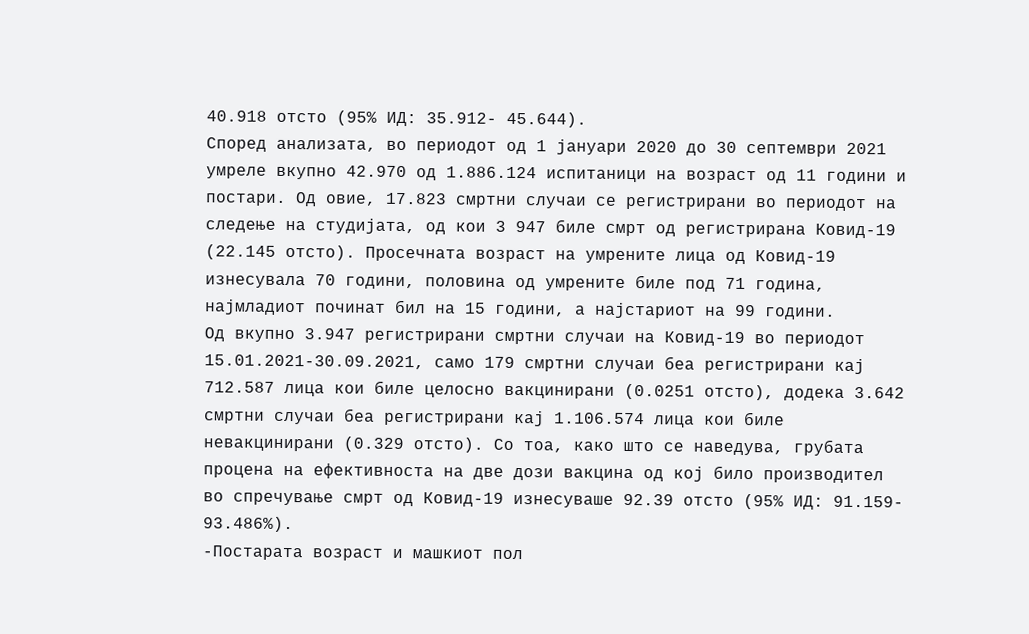40.918 отсто (95% ИД: 35.912- 45.644).
Според анализата, во периодот од 1 јануари 2020 до 30 септември 2021 умреле вкупно 42.970 од 1.886.124 испитаници на возраст од 11 години и постари. Од овие, 17.823 смртни случаи се регистрирани во периодот на следење на студијата, од кои 3 947 биле смрт од регистрирана Ковид-19 (22.145 отсто). Просечната возраст на умрените лица од Ковид-19 изнесувала 70 години, половина од умрените биле под 71 година, најмладиот починат бил на 15 години, а најстариот на 99 години.
Од вкупно 3.947 регистрирани смртни случаи на Ковид-19 во периодот 15.01.2021-30.09.2021, само 179 смртни случаи беа регистрирани кај 712.587 лица кои биле целосно вакцинирани (0.0251 отсто), додека 3.642 смртни случаи беа регистрирани кај 1.106.574 лица кои биле невакцинирани (0.329 отсто). Со тоа, како што се наведува, грубата процена на ефективноста на две дози вакцина од кој било производител во спречување смрт од Ковид-19 изнесуваше 92.39 отсто (95% ИД: 91.159- 93.486%).
-Постарата возраст и машкиот пол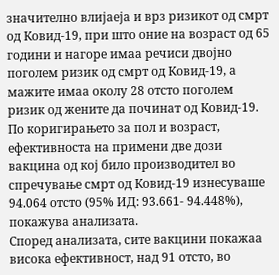значително влијаеја и врз ризикот од смрт од Ковид-19, при што оние на возраст од 65 години и нагоре имаа речиси двојно поголем ризик од смрт од Ковид-19, а мажите имаа околу 28 отсто поголем ризик од жените да починат од Ковид-19. По коригирањето за пол и возраст, ефективноста на примени две дози вакцина од кој било производител во спречување смрт од Ковид-19 изнесуваше 94.064 отсто (95% ИД: 93.661- 94.448%), покажува анализата.
Според анализата, сите вакцини покажаа висока ефективност, над 91 отсто, во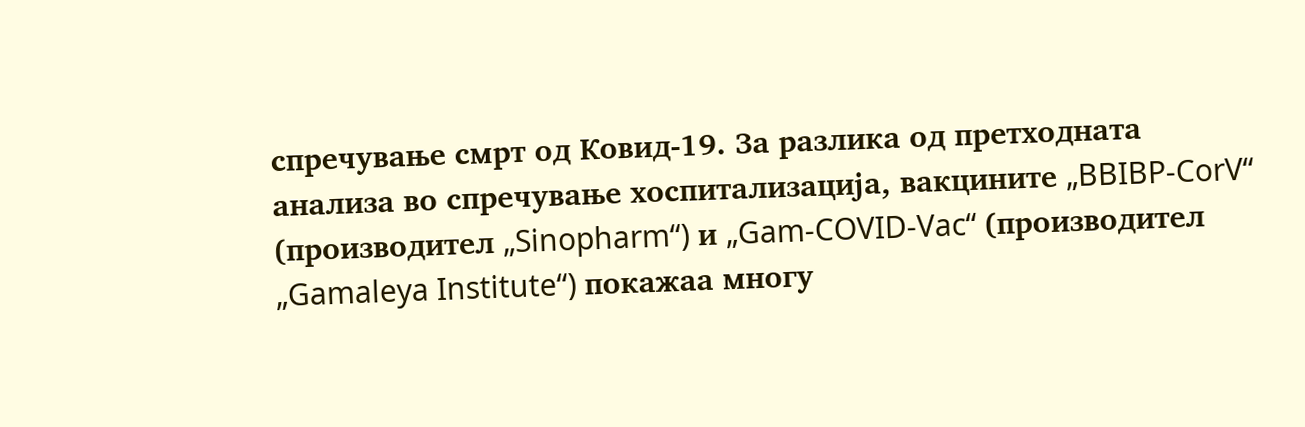спречување смрт од Ковид-19. За разлика од претходната анализа во спречување хоспитализација, вакцините „BBIBP-CorV“ (производител „Sinopharm“) и „Gam-COVID-Vac“ (производител „Gamaleya Institute“) покажаа многу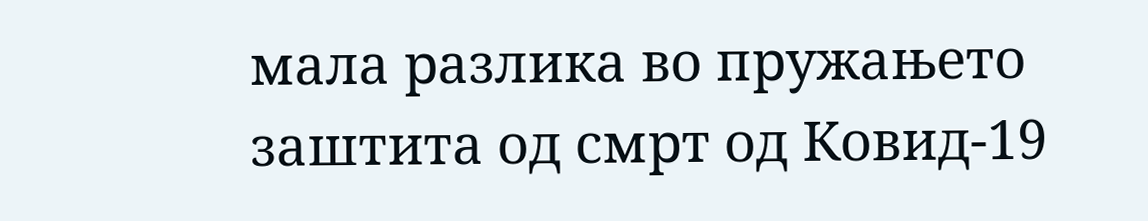мала разлика во пружањето заштита од смрт од Ковид-19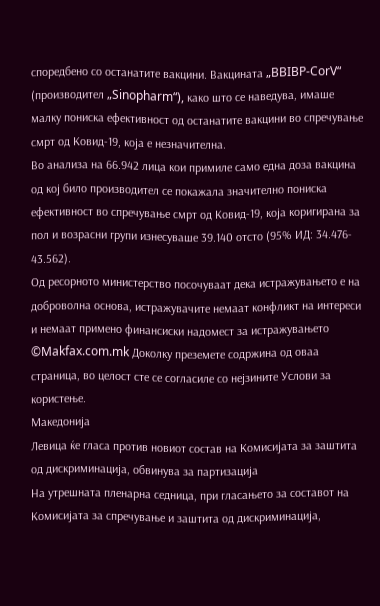споредбено со останатите вакцини. Вакцината „BBIBP-CorV“ (производител „Sinopharm“), како што се наведува, имаше малку пониска ефективност од останатите вакцини во спречување смрт од Ковид-19, која е незначителна.
Во анализа на 66.942 лица кои примиле само една доза вакцина од кој било производител се покажала значително пониска ефективност во спречување смрт од Ковид-19, која коригирана за пол и возрасни групи изнесуваше 39.140 отсто (95% ИД: 34.476- 43.562).
Од ресорното министерство посочуваат дека истражувањето е на доброволна основа, истражувачите немаат конфликт на интереси и немаат примено финансиски надомест за истражувањето
©Makfax.com.mk Доколку преземете содржина од оваа страница, во целост сте се согласиле со нејзините Услови за користење.
Македонија
Левица ќе гласа против новиот состав на Комисијата за заштита од дискриминација, обвинува за партизација
На утрешната пленарна седница, при гласањето за составот на Комисијата за спречување и заштита од дискриминација,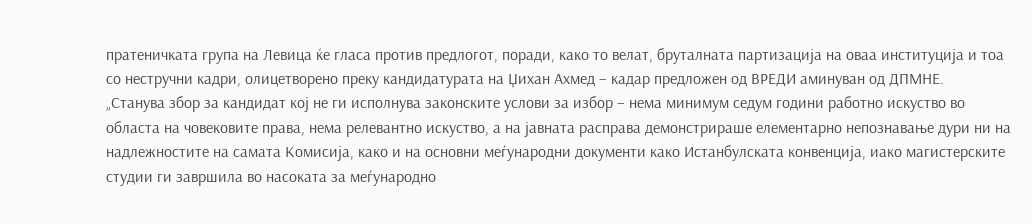пратеничката група на Левица ќе гласа против предлогот, поради, како то велат, бруталната партизација на оваа институција и тоа со нестручни кадри, олицетворено преку кандидатурата на Џихан Ахмед – кадар предложен од ВРЕДИ аминуван од ДПМНЕ.
„Станува збор за кандидат кој не ги исполнува законските услови за избор – нема минимум седум години работно искуство во областа на човековите права, нема релевантно искуство, а на јавната расправа демонстрираше елементарно непознавање дури ни на надлежностите на самата Комисија, како и на основни меѓународни документи како Истанбулската конвенција, иако магистерските студии ги завршила во насоката за меѓународно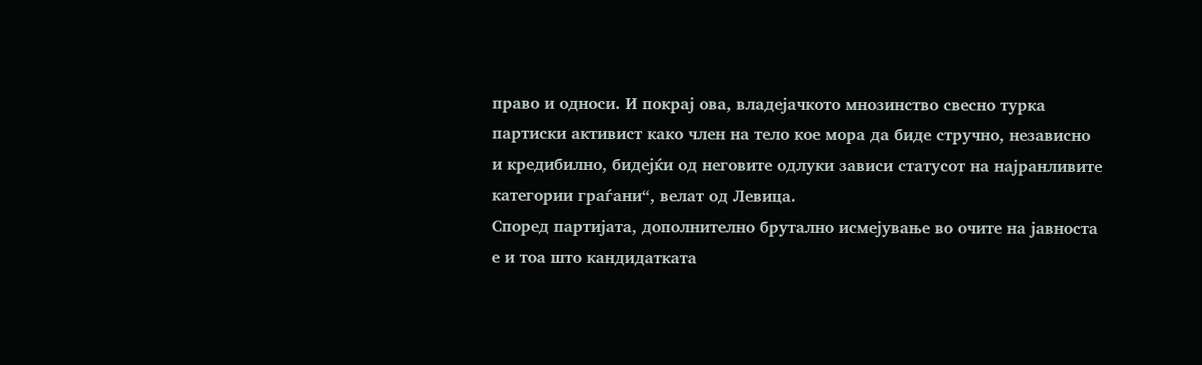право и односи. И покрај ова, владејачкото мнозинство свесно турка партиски активист како член на тело кое мора да биде стручно, независно и кредибилно, бидејќи од неговите одлуки зависи статусот на најранливите категории граѓани“, велат од Левица.
Според партијата, дополнително брутално исмејување во очите на јавноста е и тоа што кандидатката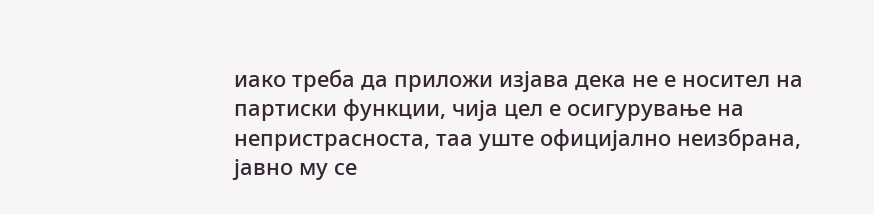иако треба да приложи изјава дека не е носител на партиски функции, чија цел е осигурување на непристрасноста, таа уште официјално неизбрана, јавно му се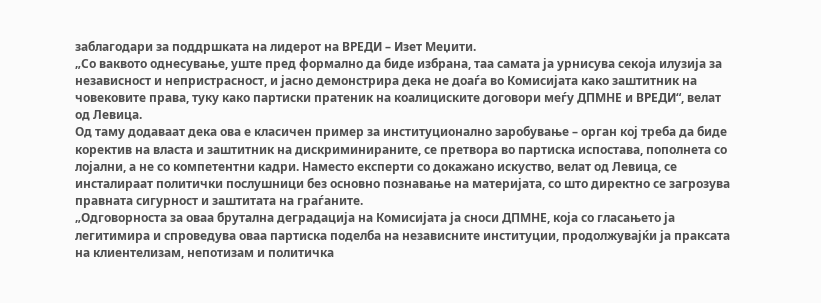заблагодари за поддршката на лидерот на ВРЕДИ – Изет Меџити.
„Со ваквото однесување, уште пред формално да биде избрана, таа самата ја урнисува секоја илузија за независност и непристрасност, и јасно демонстрира дека не доаѓа во Комисијата како заштитник на човековите права, туку како партиски пратеник на коалициските договори меѓу ДПМНЕ и ВРЕДИ“, велат од Левица.
Од таму додаваат дека ова е класичен пример за институционално заробување – орган кој треба да биде коректив на власта и заштитник на дискриминираните, се претвора во партиска испостава, пополнета со лојални, а не со компетентни кадри. Наместо експерти со докажано искуство, велат од Левица, се инсталираат политички послушници без основно познавање на материјата, со што директно се загрозува правната сигурност и заштитата на граѓаните.
„Одговорноста за оваа брутална деградација на Комисијата ја сноси ДПМНЕ, која со гласањето ја легитимира и спроведува оваа партиска поделба на независните институции, продолжувајќи ја праксата на клиентелизам, непотизам и политичка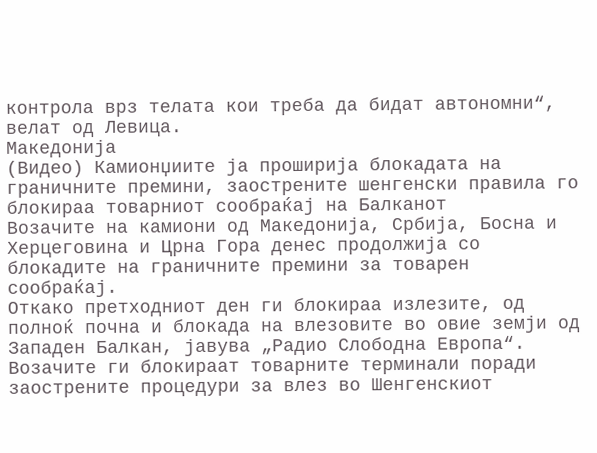контрола врз телата кои треба да бидат автономни“, велат од Левица.
Македонија
(Видео) Камионџиите ја проширија блокадата на граничните премини, заострените шенгенски правила го блокираа товарниот сообраќај на Балканот
Возачите на камиони од Македонија, Србија, Босна и Херцеговина и Црна Гора денес продолжија со блокадите на граничните премини за товарен сообраќај.
Откако претходниот ден ги блокираа излезите, од полноќ почна и блокада на влезовите во овие земји од Западен Балкан, јавува „Радио Слободна Европа“.
Возачите ги блокираат товарните терминали поради заострените процедури за влез во Шенгенскиот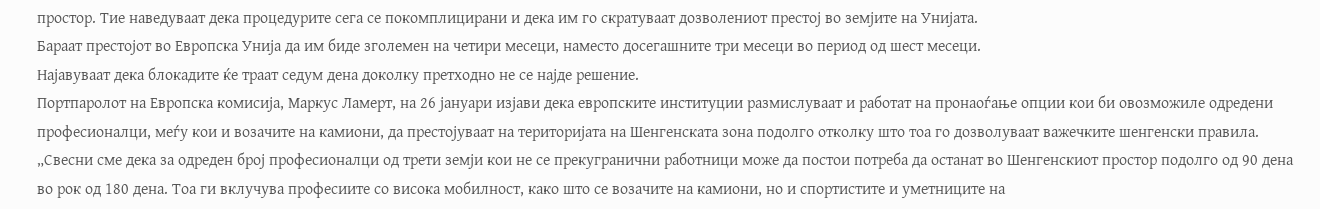простор. Тие наведуваат дека процедурите сега се покомплицирани и дека им го скратуваат дозволениот престој во земјите на Унијата.
Бараат престојот во Европска Унија да им биде зголемен на четири месеци, наместо досегашните три месеци во период од шест месеци.
Најавуваат дека блокадите ќе траат седум дена доколку претходно не се најде решение.
Портпаролот на Европска комисија, Маркус Ламерт, на 26 јануари изјави дека европските институции размислуваат и работат на пронаоѓање опции кои би овозможиле одредени професионалци, меѓу кои и возачите на камиони, да престојуваат на територијата на Шенгенската зона подолго отколку што тоа го дозволуваат важечките шенгенски правила.
„Свесни сме дека за одреден број професионалци од трети земји кои не се прекугранични работници може да постои потреба да останат во Шенгенскиот простор подолго од 90 дена во рок од 180 дена. Тоа ги вклучува професиите со висока мобилност, како што се возачите на камиони, но и спортистите и уметниците на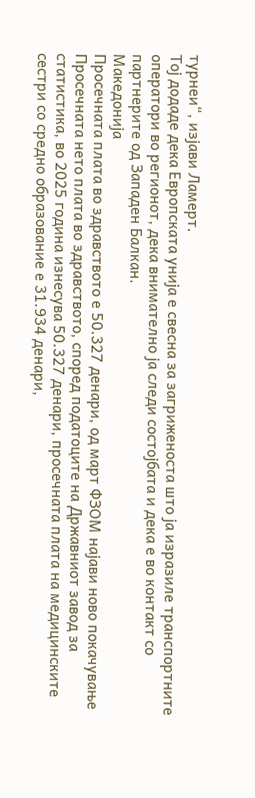турнеи“, изјави Ламерт.
Тој додаде дека Европската унија е свесна за загриженоста што ја изразиле транспортните оператори во регионот, дека внимателно ја следи состојбата и дека е во контакт со партнерите од Западен Балкан.
Македонија
Просечната плата во здравството е 50.327 денари, од март ФЗОМ најави ново покачување
Просечната нето плата во здравството, според податоците на Државниот завод за статистика, во 2025 година изнесува 50.327 денари, просечната плата на медицинските сестри со средно образование е 31.934 денари,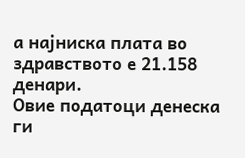а најниска плата во здравството е 21.158 денари.
Овие податоци денеска ги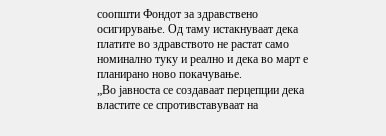соопшти Фондот за здравствено осигирување. Од таму истакнуваат дека платите во здравството не растат само номинално туку и реално и дека во март е планирано ново покачување.
„Во јавноста се создаваат перцепции дека властите се спротивставуваат на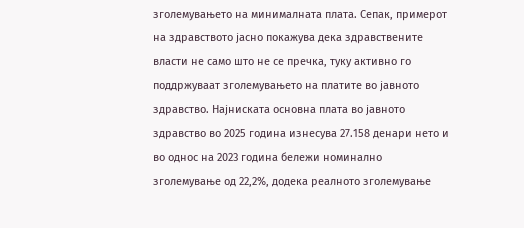зголемувањето на минималната плата. Сепак, примерот на здравството јасно покажува дека здравствените власти не само што не се пречка, туку активно го поддржуваат зголемувањето на платите во јавното здравство. Најниската основна плата во јавното здравство во 2025 година изнесува 27.158 денари нето и во однос на 2023 година бележи номинално зголемување од 22,2%, додека реалното зголемување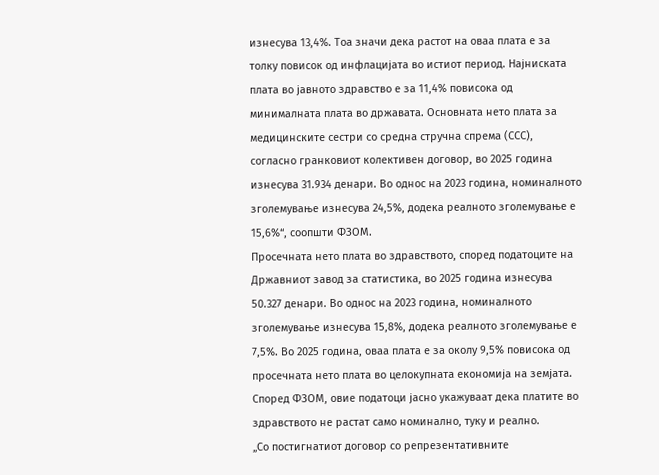изнесува 13,4%. Тоа значи дека растот на оваа плата е за толку повисок од инфлацијата во истиот период. Најниската плата во јавното здравство е за 11,4% повисока од минималната плата во државата. Основната нето плата за медицинските сестри со средна стручна спрема (ССС), согласно гранковиот колективен договор, во 2025 година изнесува 31.934 денари. Во однос на 2023 година, номиналното зголемување изнесува 24,5%, додека реалното зголемување е 15,6%“, соопшти ФЗОМ.
Просечната нето плата во здравството, според податоците на Државниот завод за статистика, во 2025 година изнесува 50.327 денари. Во однос на 2023 година, номиналното зголемување изнесува 15,8%, додека реалното зголемување е 7,5%. Во 2025 година, оваа плата е за околу 9,5% повисока од просечната нето плата во целокупната економија на земјата.
Според ФЗОМ, овие податоци јасно укажуваат дека платите во здравството не растат само номинално, туку и реално.
„Со постигнатиот договор со репрезентативните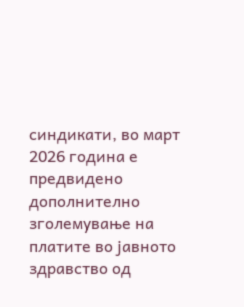синдикати, во март 2026 година е предвидено дополнително зголемување на платите во јавното здравство од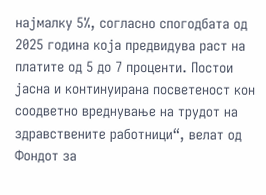најмалку 5%, согласно спогодбата од 2025 година која предвидува раст на платите од 5 до 7 проценти. Постои јасна и континуирана посветеност кон соодветно вреднување на трудот на здравствените работници“, велат од Фондот за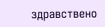здравствено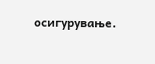осигурување.